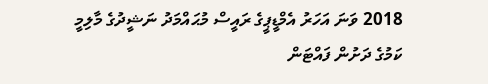2018 ވަނަ އަހަރު އެމްޑީޕީގެ ރައީސް މުޙައްމަދު ނަޝީދުގެ މާލިމީ ކަމުގެ ދަށުން ފައްޓަން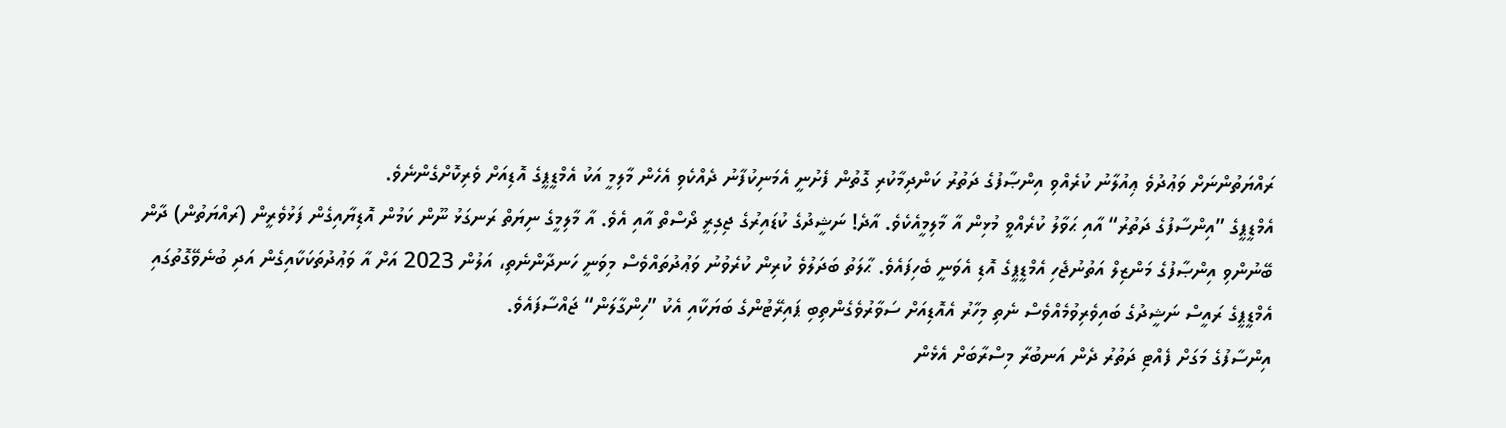ރައްޔަތުންނަށް ވަޢުދުވެ ޢިއުލާނު ކުރެއްވި އިންޞާފުގެ ދަތުރު ކަންދިމާކުރި ގޮތުން ފެށުނީ އެމަނިކުފާނު ދެއްކެވި އެހެން މާލިމީ އަކު އެމްޑީޕީގެ އޮޑިއަށް ވެރިކޮށްގެންނެވެ.
އެމްޑީޕީގެ ”އިންސާފުގެ ދަތުރު“ އާއި ޙަވާލު ކުރެއްވީ މުޅިން އާ މާލިމީއެކެވެ. އާދެ! ނަޝީދުގެ ކުޑައިރުގެ ޖިގިރީ ދޯސްތް އާއި އެވެ. އާ މާލިމީގެ ނިޔަތް ރަނގަޅު ނޫން ކަމުން އޮޑިޔާއިގެން ފަޅުވެރީން (ރައްޔަތުން) ދާން ބޭނުންވި އިންޞާފުގެ މަންޒިލް އަތުނުޖެހި އެމްޑީޕީގެ އޮޑި އެވަނީ ބެހިފައެވެ. ޙާލަތު ބަދަލުވެ ކުރިން ކުރެވުނު ވަޢުދުތައްވެސް މިވަނީ ހަނދާންނެތި، އަލުން 2023 އަށް އާ ވަޢުދުތަކަކާއިގެން އަދި ބުނެވޭގޮތުގައި އެމްޑީޕީގެ ރައީސް ނަޝީދުގެ ބައިވެރިވުމެއްވެސް ނެތި މިހާރު އެއޮޑިއަށް ސަވާރުވެގެންތިބި ޕައިރޭޓުންގެ ބަޔަކާއި އެކު ”ހިންގާލަން“ ޖައްސާފައެވެ.
އިންސާފުގެ މަގަށް ފެއްޓި ދަތުރު ދެން އަނބުރާ މިސްރާބަށް އެޅެން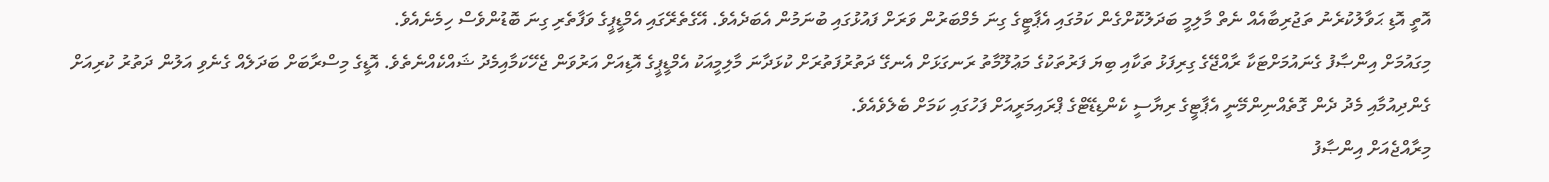އޮތީ އޮޑި ޙަވާލުކުރެނު ތަޖުރިބާއެއް ނެތް މާލިމީ ބަދަލުކޮށްގެން ކަމުގައި އެޕާޓީގެ ގިނަ މެމްބަރުން ވަރަށް ފައުޅުގައި ބުނަމުން އެބަދެއެވެ. އޭގެތެރޭގައި އެމްޑީޕީގެ ވަފާތެރި ގިނަ ބޮޑުންވެސް ހިމެނެއެވެ.
މިގައުމަށް އިންޞާފު ގެނައުމަށްޓަކާ ރާއްޖޭގެ ގިރިފަޅު ތަކާއި ބިޔަ ފަރުތަކުގެ މަޢުލޫމާތު ރަނގަޅަށް އެނގޭ ދަތުރުފަތުރަށް ކުޅަދާނަ މާލިމީއަކު އެމްޑީޕީގެ އޮޑިއަށް އަރުވަން ޖެހޭކަމާއިމެދު ޝައްކެއްނެތެވެ. އޮޑީގެ މިސްރާބަށް ބަދަލެއް ގެނެވި އަލުން ދަތުރު ކުރިއަށް ގެންދިއުމާއި މެދު ދެން ގޮތެއްނިންމޭނީ އެޕާޓީގެ ރިޔާސީ ކެންޑިޑޭޓްގެ ޕްރައިމަރީއަށް ފަހުގައި ކަމަށް ބެލެވެއެވެ.
މިރާއްޖެއަށް އިންޞާފު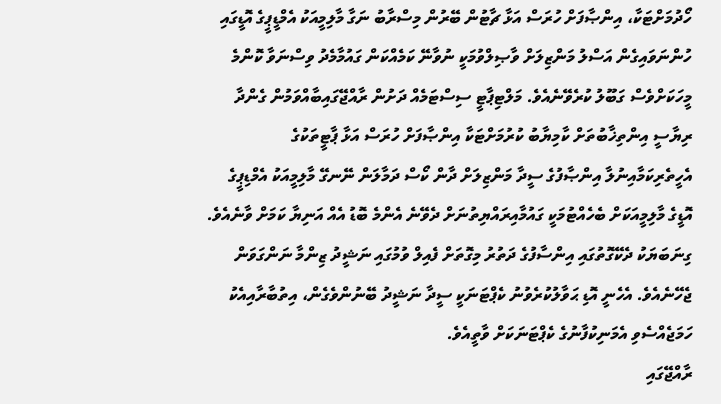ހޯދުމަށްޓަކާ، އިންޞާފަށް ހުރަސް އަޅާ ޗާޓުން ބޭރުން މިސްރާބު ނަގާ މާލިމީއަކު އެމްޑީޕީގެ އޮޑީގައި ހުންނަވައިގެން އަސްލު މަންޒިލަށް ވާޞިލްވުމަކީ ނުވާނޭ ކަމެއްކަން ގައުމާމެދު ވިސްނަވާ ކޮންމެ މީހަކަށްވެސް ގަބޫލު ކުރެވޭނެއެވެ. މަލްޓިޕާޓީ ސިސްޓަމެއް ދަށުން ރާއްޖޭގައިބާއްވަމުން ގެންދާ ރިޔާސީ އިންތިޚާބުތަށް ކާމިޔާބު ކުރުމަށްޓަކާ އިންޞާފަށް ހުރަސް އަޅާ ޕާޓީތަކުގެ އެހީތެރިކަމާއިނުލާ އިންޞާފުގެ ސީދާ މަންޒިލަށް ދާން ކޯސް ދަމާލަން ނޭނގޭ މާލިމީއަކު އެމްޑިޕީގެ އޮޑީގެ މާލިމީއަކަށް ބެހެއްޓުމަކީ ގައުމާއިރައްޔިތުނަށް ދެވޭނެ އެންމެ ބޮޑު އެއް އަނިޔާ ކަމަށް ވާނެއެވެ. ގިނަބަޔަކު ދެކޭގޮތުގައި އިންސާފުގެ ދަތުރު މިގޮތަށް ފެއިލް ވުމުގައި ނަޝީދު ޒިންމާ ނަންގަވަން ޖެހޭނެއެވެ. އެހެނީ އޮޑި ޙަވާލުކުރެވުނު ކެޕްޓަނަކީ ސީދާ ނަޝީދު ބޭނުންވެގެން، އިތުބާރާއިއެކު ހަމަޖެއްސެވި އެމަނިކުފާނުގެ ކެޕްޓަނަކަށް ވާތީއެވެ.
ރާއްޖޭގައި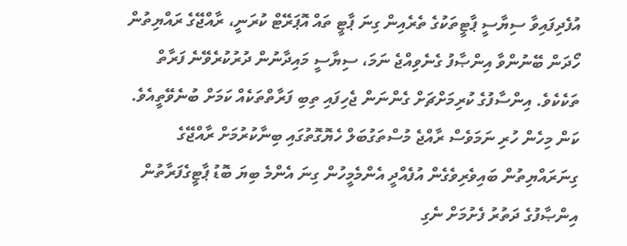އުފެދިފައިވާ ސިޔާސީ ޕާޓީތަކުގެ ތެރެއިން ގިނަ ޕާޓީ ތައް އޮޕަރޭޓް ކުރަނީ، ރާއްޖޭގެ ރައްޔިތުން ހޯދަން ބޭނުންވާ އިންޞާފު ގެނެވިއްޖެ ނަމަ، ސިޔާސީ މައިދާނުން ދުރުކުރެވޭނެ ފަރާތް ތަކެކެވެ. އިންސާފުގެ ކުރިމަށްޗަށް ގެންނަން ޖެހިފައި ތިބި ފަރާތްތަކެއް ކަމަށް ބުނެވޭތީއެވެ.
ކަން މިހެން ހުރި ނަމަވެސް ރާއްޖެ މުސްތަގުބަލް ހެޔޮގޮތުގައި ބިނާކުރުމަށް ރާއްޖޭގެ ގިނަރައްޔިތުން ބައިވެރިވެގެން އުފެއްދީ އެންމެމީހުން ގިނަ އެންމެ ބިޔަ ބޮޑު ޕާޓީގެފަރާތުން އިންޞާފުގެ ދަތުރު ފެށުމަށް ނެގި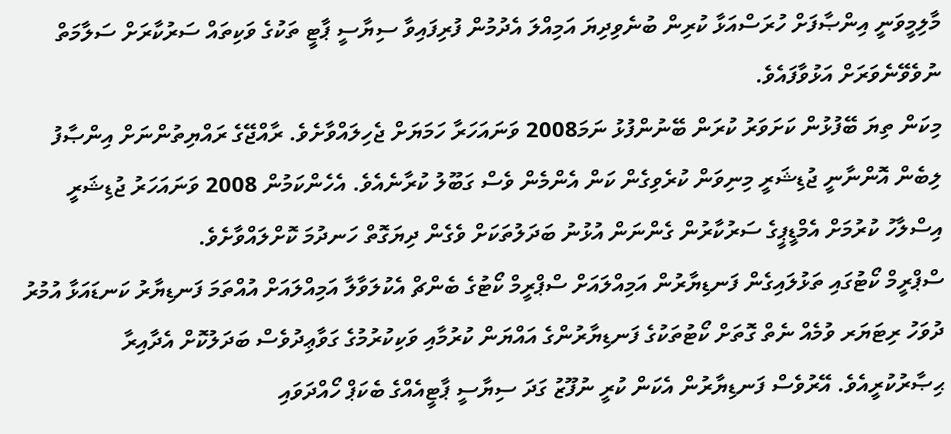މާލިމީވަނީ އިންޞާފަށް ހުރަސްއަޅާ ކުރިން ބުނެވިދިޔަ އަމިއްލަ އެދުމުން ފުރިފައިވާ ސިޔާސީ ޕާޓީ ތަކުގެ ވަކިތައް ސަރުކާރަށް ސަލާމަތް ނުވެވޭނެވަރަށް އަޅުވާފައެވެ.
މިކަން ތިޔަ ބޭފުޅުން ކަށަވަރު ކުރަން ބޭނުންފުޅު ނަމަ2008 ވަނައަހަރާ ހަމަޔަށް ޖެހިލައްވާށެވެ. ރާއްޖޭގެ ރައްޔިތުންނަށް އިންޞާފު ލިބެން އޮންނާނީ ޖުޑިޝަރީ މިނިވަން ކުރެވިގެން ކަން އެންމެން ވެސް ގަބޫލު ކުރާނެއެވެ. އެހެންކަމުން 2008 ވަނައަހަރު ޖުޑިޝަރީ އިސްލާހު ކުރުމަށް އެމްޑީޕީގެ ސަރުކާރުން ގެންނަން އުޅުނު ބަދަލުތަކަށް ވެގެން ދިޔަގޮތް ހަނދުމަ ކޮށްލައްވާށެވެ.
ސްޕްރީމް ކޯޓުގައި ތަޅުލައިގެން ފަނޑިޔާރުން އަމިއްލައަށް ސްޕްރީމް ކޯޓުގެ ބެންޗް އެކުލަވާލާ އަމިއްލައަށް އުއްތަމަ ފަނޑިޔާރު ކަނޑައަޅާ އުމުރު ދުވަހު ރިޓަޔަރ ވުމެއް ނެތް ގޮތަށް ކޯޓުތަކުގެ ފަނޑިޔާރުންގެ އައްޔަން ކުރުމާއި ވަކިކުރުމުގެ ގަވާޢިދުވެސް ބަދަލުކޮށް އެދާއިރާ ޙިޞާރުކުރީއެވެ. އޭރުވެސް ފަނޑިޔާރުން އެކަން ކުރީ ނުފޫޒު ގަދަ ސިޔާސީ ޕާޓީއެއްގެ ބެކަޕް ހޯއްދަވައި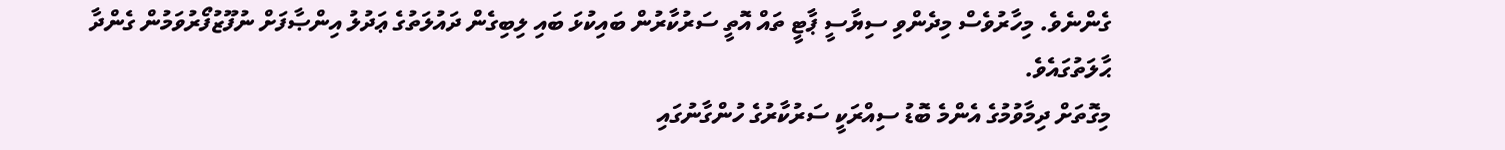ގެންނެވެ. މިހާރުވެސް މިދެންވި ސިޔާސީ ޕާޓީ ތައް އޮތީ ސަރުކާރުން ބައިކުޅަ ބައި ލިބިގެން ދައުލަތުގެ ޢަދުލު އިންޞާފަށް ނުފޫޒުފޯރުވަމުން ގެންދާ ޙާލަތުގައެވެ.
މިގޮތަށް ދިމާވުމުގެ އެންމެ ބޮޑު ސިއްރަކީ ސަރުކާރުގެ ހުންގާނުގައި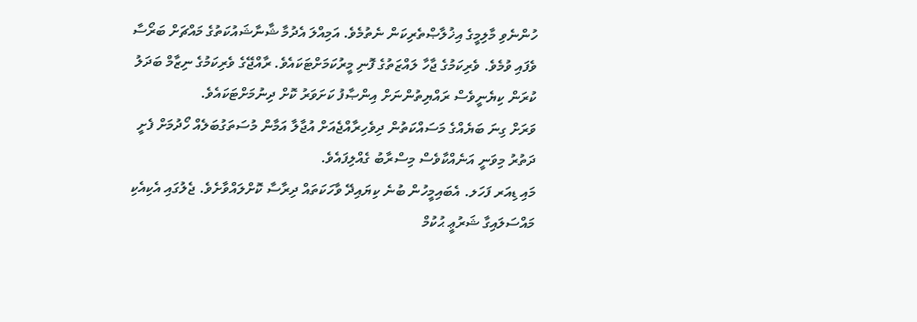ހުންނެވި މާލިމީގެ އިޚުލާޞްތެރިކަން ނެތުމެވެ. އަމިއްލަ އެދުމާ ޝާނާޝައުކަތުގެ މައްޗަށް ބަރޯސާ ވެފައި ވުމެވެ. ވެރިކަމުގެ ޖާހާ ލައްޒަތުގެ ފޮނި މީރުކަމަށްޓަކައެވެ. ރާއްޖޭގެ ވެރިކަމުގެ ނިޒާމް ބަދަލު ކުރަން ކިޔެނީވެސް ރައްޔިތުންނަށް އިންޞާފު ކަށަވަރު ކޮށް ދިނުމަށްޓަކައެވެ.
ވަރަށް ގިނަ ބަޔެއްގެ މަސައްކަތުން ދިވެހިރާއްޖެއަށް އުޖާލާ އަމާން މުސަތަގުބަލެއް ހޯދުމަށް ފެށީ ދަތުރު މިވަނީ އަނެއްކާވެސް މިސްރާބު ގެއްލިފައެވެ.
މައި ޑިއަރ ފަހަލ. އެބައިމީހުން ބުނެ ކިޔައިދޭ ވާހަކަތައް ދިރާސާ ކޮށްލައްވާށެވެ. ޖެލުގައި އެކިއެކި މައްސަލައިގާ ޝަރުޢީ ޙުކުމް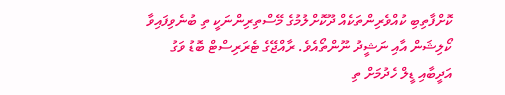ކޮށްފާތިބި ކުއްވެރިންތަކެއް ދޫކޮށްލުމުގެ މޭސްތިރިންނަކީ ތި ބުނެވިފައިވާ ކޯލިޝަން އާއި ނަޝީދު ނޫންތޯއެވެ. ރާއްޖޭގެ ޓެރަރިސްޓް ބޮޑު ވަގު އަދީބާއި ޑީލް ހެދުމަށް ތި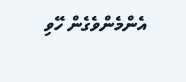އެންމެންވެގެން ހޭވި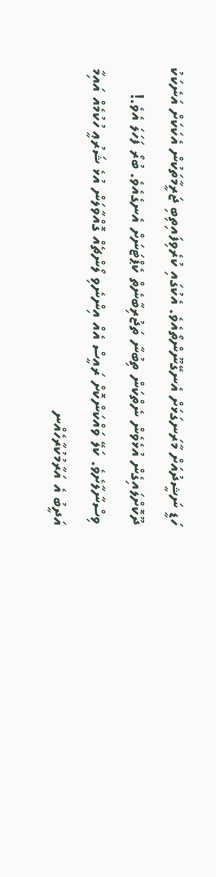ހަޑީ ނަޝީދުއަށް މާރަނގަޅަށް އެނގޭނޫންތޯއެވެ. އެކުގައި ކުރެވިފައިތިބި ޖަރީމާތަކުން އެކަކަށް އަނެކަކު ދޫކޮށްލައިގެން އުޅެވެން ނެތްކަން ތިބުނާ ތަޖުރިބާނެތް ކެޕްޓަނަށް އެނގެއެވެ. ބުރޯ ފަހަލަ އެވެ.! ވިސްނާލާށެވެ. ކަލޭ ވައްކަންކޮށް ރައީސް އެއް އިންނެވި ލޯންޗެއް ގޮއްވާލަން އުޅެ ޝަރުޢީ ހުކުމެއް އައިމާ އަދީބު އެ އަރާމުކުރާހެއްނ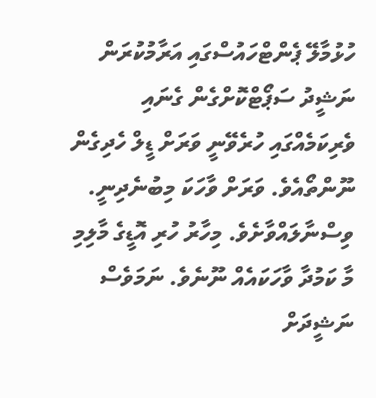ހުޅުމާލޭ ޕެންޓްހައުސްގައި އަރާމުކުރަން ނަޝީދު ސަޕޯޓްކޮށްގެން ގެނައި ވެރިކަމެއްގައި ހުރެވޭނީ ވަރަށް ޑީލް ހެދިގެން ނޫންތޯއެވެ. ވަރަށް ވާހަކަ މިބުނެދިނީ. ވިސްނާލައްވާށެވެ. މިހާރު ހުރި އޮޑީގެ މާލިމި މާ ކަމުދާ ވާހަކައެއް ނޫނެވެ. ނަމަވެސް ނަޝީދަށް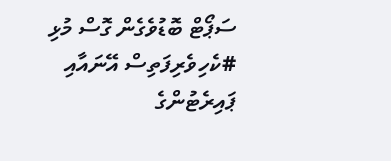ސަޕޯޓް ބޮޑުވެގެން ގޮސް މުޅި #ކެހިވެރިފަތިސް އޭނައާއި ޕައިރެޓުންގެ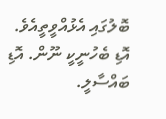ބޮލުގައި އެޅުއްވީތީއެވެ.
އޮޑި ބެހުނީކީ ނޫން. އޮޑި ބައްސާލީ.